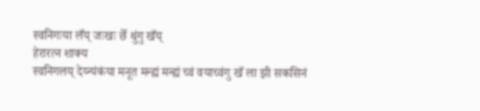स्वनिगःया लँय् जःखः छेँ थुंगु खँय्
हेरारत्न शाक्य
स्वनिगलय् देय्न्यंकंया मनूत मन्ह्यं मन्ह्यं च्वं वयाच्वंगु खँ ला झी सकसिनं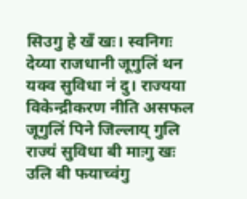सिउगु हे खँ खः। स्वनिगः देय्या राजधानी जूगुलिं थन यक्व सुविधा नं दु। राज्यया विकेन्द्रीकरण नीति असफल जूगुलिं पिने जिल्लाय् गुलि राज्यं सुविधा बी माःगु खः उलि बी फयाच्वंगु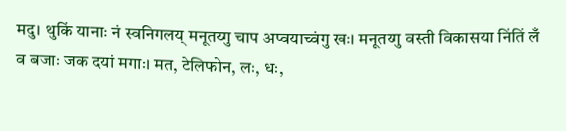मदु। थुकिं यानाः नं स्वनिगलय् मनूतय्गु चाप अप्वयाच्वंगु खः। मनूतय्गु वस्ती विकासया निंतिं लँ व बजाः जक दयां मगाः। मत, टेलिफोन, लः, धः,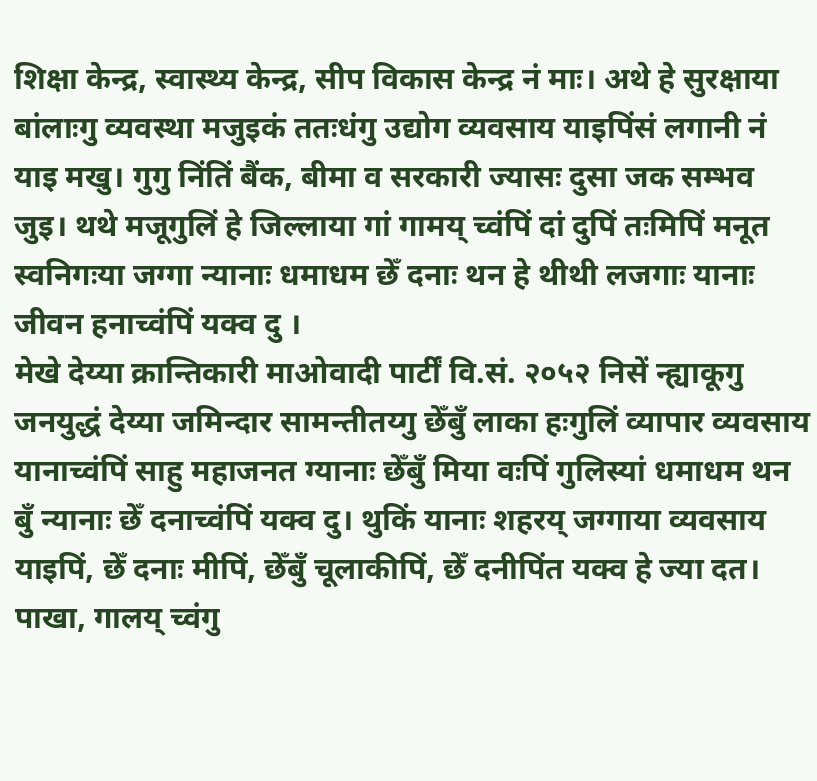शिक्षा केन्द्र, स्वास्थ्य केन्द्र, सीप विकास केन्द्र नं माः। अथे हे सुरक्षाया बांलाःगु व्यवस्था मजुइकं ततःधंगु उद्योग व्यवसाय याइपिंसं लगानी नं याइ मखु। गुगु निंतिं बैंक, बीमा व सरकारी ज्यासः दुसा जक सम्भव जुइ। थथे मजूगुलिं हे जिल्लाया गां गामय् च्वंपिं दां दुपिं तःमिपिं मनूत स्वनिगःया जग्गा न्यानाः धमाधम छेँ दनाः थन हे थीथी लजगाः यानाः जीवन हनाच्वंपिं यक्व दु ।
मेखे देय्या क्रान्तिकारी माओवादी पार्टीं वि.सं. २०५२ निसें न्ह्याकूगु जनयुद्धं देय्या जमिन्दार सामन्तीतय्गु छेँबुँ लाका हःगुलिं व्यापार व्यवसाय यानाच्वंपिं साहु महाजनत ग्यानाः छेँबुँ मिया वःपिं गुलिस्यां धमाधम थन बुँ न्यानाः छेँ दनाच्वंपिं यक्व दु। थुकिं यानाः शहरय् जग्गाया व्यवसाय याइपिं, छेँ दनाः मीपिं, छेँबुँ चूलाकीपिं, छेँ दनीपिंत यक्व हे ज्या दत। पाखा, गालय् च्वंगु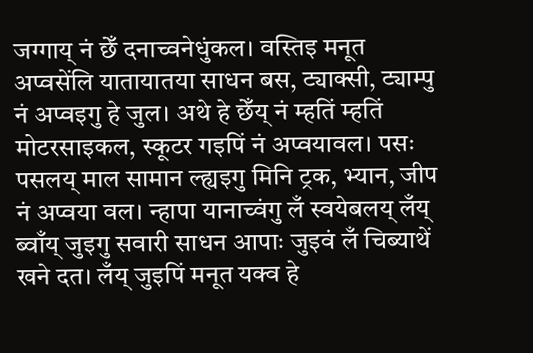जग्गाय् नं छेँ दनाच्वनेधुंकल। वस्तिइ मनूत अप्वसेंलि यातायातया साधन बस, ट्याक्सी, ट्याम्पु नं अप्वइगु हे जुल। अथे हे छेँय् नं म्हतिं म्हतिं मोटरसाइकल, स्कूटर गइपिं नं अप्वयावल। पसः पसलय् माल सामान ल्ह्यइगु मिनि ट्रक, भ्यान, जीप नं अप्वया वल। न्हापा यानाच्वंगु लँ स्वयेबलय् लँय् ब्वाँय् जुइगु सवारी साधन आपाः जुइवं लँ चिब्याथें खने दत। लँय् जुइपिं मनूत यक्व हे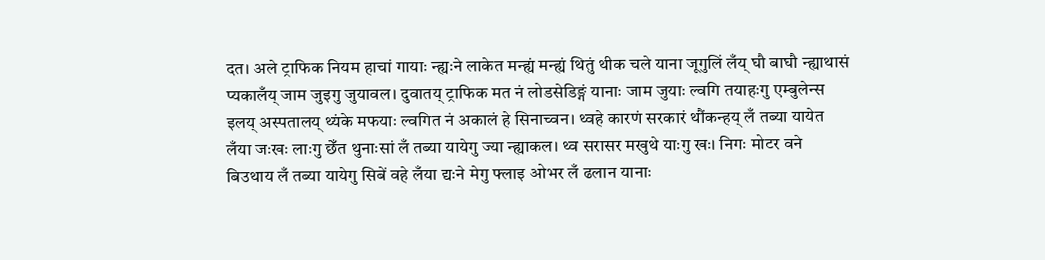दत। अले ट्राफिक नियम हाचां गायाः न्ह्यःने लाकेत मन्ह्यं मन्ह्यं थितुं थीक चले याना जूगुलिं लँय् घौ बाघौ न्ह्याथासं प्यकालँय् जाम जुइगु जुयावल। दुवातय् ट्राफिक मत नं लोडसेडिङ्गं यानाः जाम जुयाः ल्वगि तयाहःगु एम्बुलेन्स इलय् अस्पतालय् थ्यंके मफयाः ल्वगित नं अकालं हे सिनाच्वन। थ्वहे कारणं सरकारं थौंकन्हय् लँ तब्या यायेत लँया जःखः लाःगु छेँत थुनाःसां लँ तब्या यायेगु ज्या न्ह्याकल। थ्व सरासर मखुथे याःगु खः। निगः मोटर वने बिउथाय लँ तब्या यायेगु सिबें वहे लँया द्यःने मेगु फ्लाइ ओभर लँ ढलान यानाः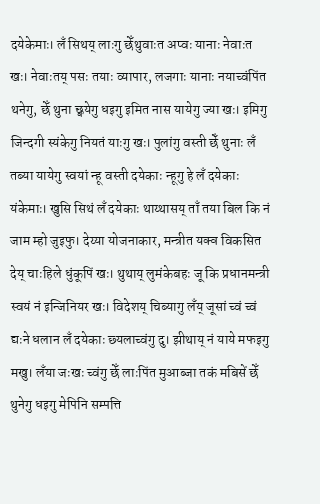दयेकेमाः। लँ सिथय् लाःगु छेँथुवाःत अप्वः यानाः नेवाःत खः। नेवाःतय् पसः तयाः व्यापार, लजगाः यानाः नयाच्वंपिंत थनेगु, छेँ थुना छ्वयेगु धइगु इमित नास यायेगु ज्या खः। इमिगु जिन्दगी स्यंकेगु नियतं याःगु खः। पुलांगु वस्ती छेँ थुनाः लँ तब्या यायेगु स्वयां न्हू वस्ती दयेकाः न्हूगु हे लँ दयेकाः यंकेमाः। खुसि सिथं लँ दयेकाः थाय्थासय् ताँ तया बिल कि नं जाम म्हो जुइफु। देय्या योजनाकार, मन्त्रीत यक्व विकसित देय् चाःहिले धुंकूपिं खः। थुथाय् लुमंकेबहः जू कि प्रधानमन्त्री स्वयं नं इन्जिनियर खः। विदेशय् चिब्यागु लँय् जूसां च्वं च्वं द्यःने धलान लँ दयेकाः छ्यलाच्वंगु दु। झीथाय् नं याये मफइगु मखु। लँया जःखः च्वंगु छेँ लाःपिंत मुआब्जा तकं मबिसें छेँ थुनेगु धइगु मेपिनि सम्पत्ति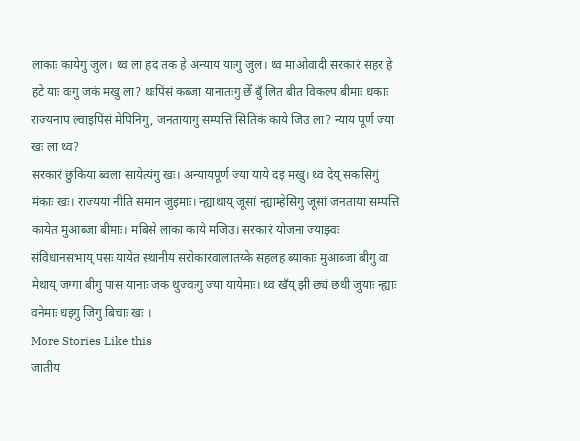लाकाः कायेगु जुल। थ्व ला हद तक हे अन्याय याःगु जुल। थ्व माओवादी सरकारं सहर हे हटे याः वःगु जकं मखु ला? थःपिंसं कब्जा यानातःगु छेँ बुँ लित बीत विकल्प बीमाः धकाः राज्यनाप ल्वाइपिंसं मेपिनिगु, जनतायागु सम्पत्ति सितिकं काये जिउ ला? न्याय पूर्ण ज्या खः ला थ्व?
सरकारं छुकिया ब्वला सायेत्यंगु खः। अन्यायपूर्ण ज्या याये दइ मखु। थ्व देय् सकसिगुं मंकाः खः। राज्यया नीति समान जुइमाः। न्ह्याथाय् जूसां न्ह्याम्हेसिगु जूसां जनताया सम्पत्ति कायेत मुआब्जा बीमाः। मबिसे लाका काये मजिउ। सरकारं योजना ज्याझ्वः संविधानसभाय् पसः यायेत स्थानीय सरोकारवालातय्के सहलह ब्याकाः मुआब्जा बीगु वा मेथाय् जग्गा बीगु पास यानाः जक थुज्वःगु ज्या यायेमाः। थ्व खँय् झी छ्यं छधी जुयाः न्ह्याः वनेमाः धइगु जिगु बिचाः खः ।
More Stories Like this
जातीय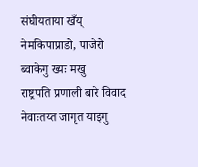संघीयताया खँय् नेमकिपाप्राडो, पाजेरो ब्वाकेगु ख्यः मखु
राष्ट्रपति प्रणाली बारे विवाद
नेवाःतय्त जागृत याइगु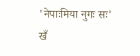'नेपाःमिया नुगः सः'
खँ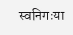स्वनिगःया